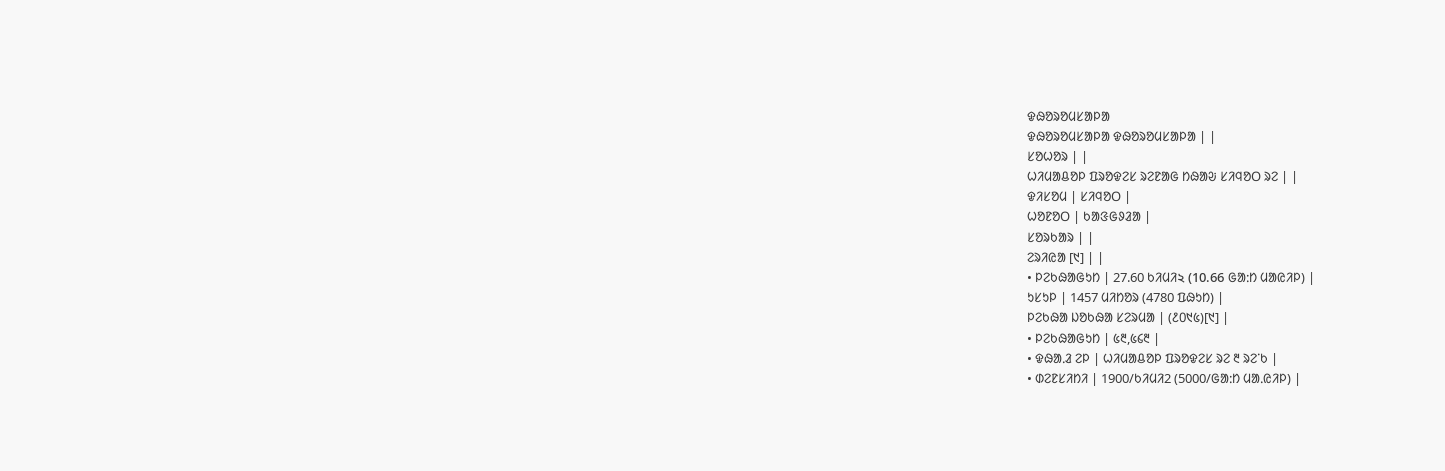ᱫᱷᱚᱨᱚᱢᱥᱟᱞᱟ
ᱫᱷᱚᱨᱚᱢᱥᱟᱞᱟ ᱫᱷᱚᱨᱚᱢᱥᱟᱞᱟ | |
ᱥᱚᱦᱚᱨ | |
ᱦᱤᱢᱟᱪᱚᱞ ᱯᱨᱚᱫᱮᱥ ᱨᱮᱱᱟᱜ ᱴᱷᱟᱶ ᱥᱤᱧᱚᱛ ᱨᱮ | |
ᱫᱤᱥᱚᱢ | ᱥᱤᱧᱚᱛ |
ᱦᱚᱱᱚᱛ | ᱠᱟᱝᱜᱽᱲᱟ |
ᱥᱚᱨᱠᱟᱨ | |
ᱮᱨᱤᱭᱟ [᱑] | |
• ᱞᱮᱠᱷᱟᱜᱩᱴ | 27.60 ᱠᱤᱢᱤ২ (10.66 ᱜᱟᱺᱴ ᱢᱟᱭᱤᱞ) |
ᱩᱥᱩᱞ | 1457 ᱢᱤᱴᱚᱨ (4780 ᱯᱷᱩᱴ) |
ᱞᱮᱠᱷᱟ ᱡᱚᱠᱷᱟ ᱥᱮᱨᱢᱟ | (᱒᱐᱑᱕)[᱑] |
• ᱞᱮᱠᱷᱟᱜᱩᱴ | ᱕᱓,᱕᱔᱓ |
• ᱫᱷᱟᱹᱲ ᱮᱞ | ᱦᱤᱢᱟᱪᱚᱞ ᱯᱨᱚᱫᱮᱥ ᱨᱮ ᱓ ᱨᱮᱸᱠ |
• ᱰᱮᱱᱥᱤᱴᱤ | 1900/ᱠᱤᱢᱤ2 (5000/ᱜᱟᱺᱴ ᱢᱟᱹᱭᱤᱞ) |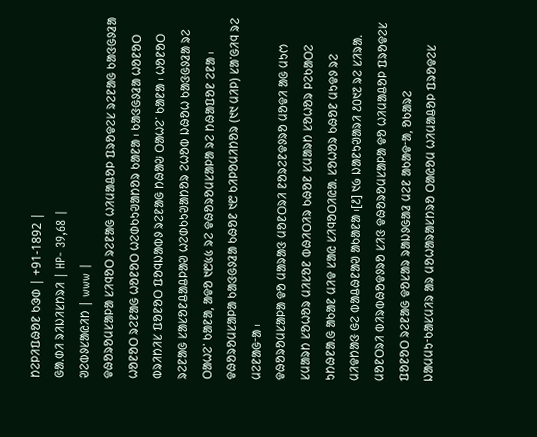ᱴᱮᱞᱤᱯᱷᱚᱱ ᱠᱳᱰ | +91-1892 |
ᱜᱟᱹᱰᱤ ᱨᱤᱡᱤᱥᱴᱨᱤ | HP- 39,68 |
ᱣᱮᱵᱽᱥᱟᱭᱤᱴ | www |
ᱫᱷᱚᱨᱚᱢᱥᱟᱞᱟ ᱥᱤᱧᱚᱛ ᱨᱮᱱᱟᱜ ᱦᱤᱢᱟᱪᱚᱞ ᱯᱨᱚᱫᱮᱥ ᱨᱮᱱᱟᱜ ᱠᱟᱝᱜᱽᱲᱟ ᱦᱚᱱᱚᱛ ᱨᱮᱱᱟᱜ ᱦᱚᱱᱚᱛ ᱦᱮᱰᱠᱩᱣᱟᱴᱚᱨ ᱠᱟᱱᱟ ᱾ ᱠᱟᱝᱜᱽᱲᱟ ᱦᱚᱱᱚᱛ ᱵᱨᱤᱴᱤᱥ ᱯᱚᱱᱚᱛ ᱯᱚᱧᱡᱟᱵᱽ ᱨᱮᱱᱟᱜ ᱴᱷᱟᱶ ᱛᱟᱦᱮᱸ ᱠᱟᱱᱟ ᱾ ᱦᱚᱱᱚᱛ ᱨᱮᱱᱟᱜ ᱥᱟᱥᱚᱱᱪᱟᱪᱞᱟᱣ ᱦᱮᱰᱠᱩᱣᱟᱴᱚᱨ ᱮᱦᱚᱵ ᱡᱷᱚᱦ ᱠᱟᱝᱜᱽᱲᱟ ᱨᱮ ᱛᱟᱦᱮᱸ ᱠᱟᱱᱟ, ᱟᱫᱚ ᱑᱘᱕᱕ ᱨᱮ ᱫᱷᱚᱨᱚᱢᱥᱟᱞᱟ ᱨᱮ ᱴᱷᱟᱯᱚᱱ ᱮᱱᱟ ᱾ ᱫᱷᱚᱨᱚᱢᱥᱟᱞᱟ ᱠᱟᱝᱜᱽᱲᱟ ᱠᱷᱚᱱ ᱑᱘ ᱠᱤᱞᱚᱢᱤᱴᱚᱨ (᱑᱑ ᱢᱤᱞ) ᱥᱟᱸᱜᱤᱧ ᱨᱮ ᱢᱮᱱᱟᱜᱼᱟ ᱾
ᱫᱷᱚᱨᱚᱢᱥᱟᱞᱟ ᱫᱚ ᱢᱟᱨᱟᱝ ᱢᱚᱱᱛᱨᱤ ᱱᱚᱨᱮᱱᱫᱽᱨᱚ ᱢᱚᱫᱤ ᱟᱜ ᱢᱩᱬ ᱥᱢᱟᱨᱴ ᱥᱚᱦᱚᱨ ᱢᱤᱥᱚᱱ ᱵᱷᱤᱛᱤᱨ ᱠᱷᱚᱱ ᱥᱢᱟᱨᱴ ᱥᱚᱦᱚᱨ ᱞᱮᱠᱟᱛᱮ ᱩᱴᱷᱱᱟᱹᱜ ᱟᱠᱟᱱ ᱢᱤᱫ ᱥᱟᱭ ᱥᱤᱧᱚᱛᱤᱭᱟᱹ ᱥᱚᱦᱚᱨ ᱠᱷᱚᱱ ᱢᱩᱫᱽ ᱨᱮ ᱢᱤᱫᱴᱟᱝ ᱜᱮ ᱵᱟᱪᱷᱱᱟᱣ ᱟᱠᱟᱱᱟ ᱾[᱒] ᱑᱙ ᱡᱟᱱᱩᱣᱟᱨᱤ ᱒᱐᱑᱗ ᱨᱮ ᱥᱤᱨᱟᱹ ᱢᱚᱱᱛᱨᱤ ᱵᱤᱨᱵᱷᱚᱫᱽᱨᱚ ᱥᱤᱝ ᱫᱷᱚᱨᱚᱢᱥᱟᱞᱟ ᱫᱚ ᱦᱤᱢᱟᱪᱚᱞ ᱯᱨᱚᱫᱮᱥ ᱯᱚᱱᱚᱛ ᱨᱮᱱᱟᱜ ᱫᱚᱥᱟᱨ ᱨᱟᱡᱽᱜᱟᱲ ᱢᱮᱱ ᱟᱠᱟᱫᱼᱟ, ᱚᱠᱟᱨᱮ ᱡᱟᱢᱢᱩᱼᱠᱟᱥᱢᱤᱨ ᱟᱨ ᱢᱚᱦᱟᱨᱟᱥᱴᱨᱚ ᱛᱟᱭᱚᱢ ᱦᱤᱢᱟᱪᱚᱞ ᱯᱨᱚᱫᱮᱥ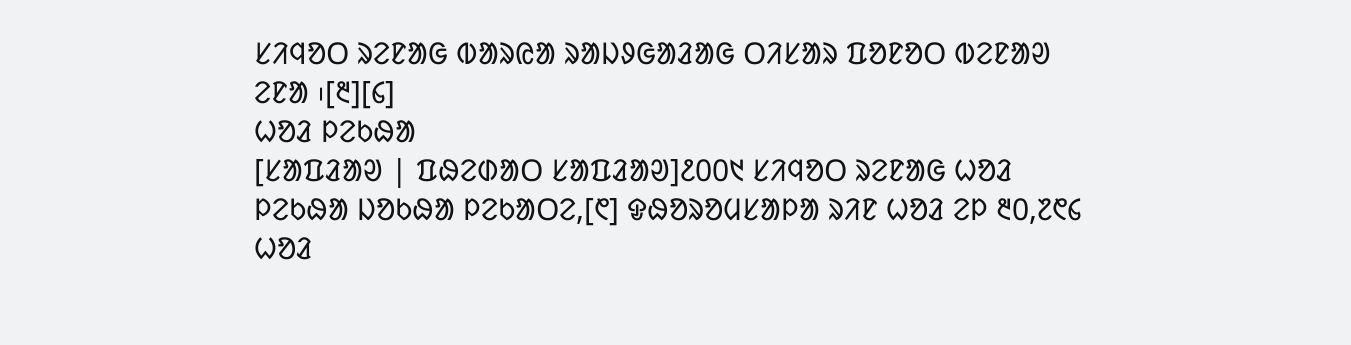ᱥᱤᱧᱚᱛ ᱨᱮᱱᱟᱜ ᱵᱟᱨᱭᱟ ᱨᱟᱡᱽᱜᱟᱲᱟᱜ ᱛᱤᱥᱟᱨ ᱯᱚᱱᱚᱛ ᱵᱮᱱᱟᱣ ᱮᱱᱟ ᱾[᱓][᱔]
ᱦᱚᱲ ᱞᱮᱠᱷᱟ
[ᱥᱟᱯᱲᱟᱣ | ᱯᱷᱮᱰᱟᱛ ᱥᱟᱯᱲᱟᱣ]᱒᱐᱐᱑ ᱥᱤᱧᱚᱛ ᱨᱮᱱᱟᱜ ᱦᱚᱲ ᱞᱮᱠᱷᱟ ᱡᱚᱠᱷᱟ ᱞᱮᱠᱟᱛᱮ,[᱖] ᱫᱷᱚᱨᱚᱢᱥᱟᱞᱟ ᱨᱤᱱ ᱦᱚᱲ ᱮᱞ ᱓᱐,᱗᱖᱔ ᱦᱚᱲ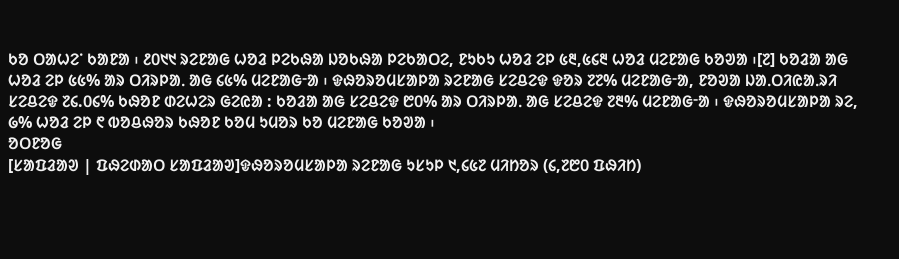ᱠᱚ ᱛᱟᱦᱮᱸ ᱠᱟᱱᱟ ᱾ ᱒᱐᱑᱑ ᱨᱮᱱᱟᱜ ᱦᱚᱲ ᱞᱮᱠᱷᱟ ᱡᱚᱠᱷᱟ ᱞᱮᱠᱟᱛᱮ, ᱱᱩᱠᱩ ᱦᱚᱲ ᱮᱞ ᱕᱓,᱕᱔᱓ ᱦᱚᱲ ᱢᱮᱱᱟᱜ ᱠᱚᱣᱟ ᱾[᱗] ᱠᱚᱲᱟ ᱟᱜ ᱦᱚᱲ ᱮᱞ ᱕᱕% ᱟᱨ ᱛᱤᱨᱞᱟᱹ ᱟᱜ ᱔᱕% ᱢᱮᱱᱟᱜᱼᱟ ᱾ ᱫᱷᱚᱨᱚᱢᱥᱟᱞᱟ ᱨᱮᱱᱟᱜ ᱥᱮᱪᱮᱫ ᱫᱚᱨ ᱗᱗% ᱢᱮᱱᱟᱜᱼᱟ, ᱱᱚᱣᱟ ᱡᱟᱹᱛᱤᱭᱟᱹᱨᱤ ᱥᱮᱪᱮᱫ ᱗᱔.᱐᱔% ᱠᱷᱚᱱ ᱰᱮᱦᱮᱨ ᱜᱮᱭᱟ : ᱠᱚᱲᱟ ᱟᱜ ᱥᱮᱪᱮᱫ ᱘᱐% ᱟᱨ ᱛᱤᱨᱞᱟᱹ ᱟᱜ ᱥᱮᱪᱮᱫ ᱗᱓% ᱢᱮᱱᱟᱜᱼᱟ ᱾ ᱫᱷᱚᱨᱚᱢᱥᱟᱞᱟ ᱨᱮ, ᱙% ᱦᱚᱲ ᱮᱞ ᱖ ᱵᱚᱪᱷᱚᱨ ᱠᱷᱚᱱ ᱠᱚᱢ ᱩᱢᱚᱨ ᱠᱚ ᱢᱮᱱᱟᱜ ᱠᱚᱣᱟ ᱾
ᱚᱛᱱᱚᱜ
[ᱥᱟᱯᱲᱟᱣ | ᱯᱷᱮᱰᱟᱛ ᱥᱟᱯᱲᱟᱣ]ᱫᱷᱚᱨᱚᱢᱥᱟᱞᱟ ᱨᱮᱱᱟᱜ ᱩᱥᱩᱞ ᱑,᱔᱕᱗ ᱢᱤᱴᱚᱨ (᱔,᱗᱘᱐ ᱯᱷᱤᱴ)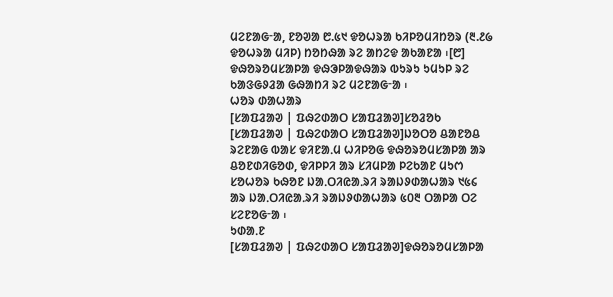ᱢᱮᱱᱟᱜᱼᱟ, ᱱᱚᱣᱟ ᱘.᱕᱑ ᱫᱚᱦᱨᱟ ᱠᱤᱞᱚᱢᱤᱴᱚᱨ (᱓.᱒᱙ ᱫᱚᱦᱨᱟ ᱢᱤᱞ) ᱴᱚᱴᱷᱟ ᱨᱮ ᱟᱴᱮᱫ ᱟᱠᱟᱱᱟ ᱾[᱘]
ᱫᱷᱚᱨᱚᱢᱥᱟᱞᱟ ᱫᱷᱳᱞᱟᱫᱷᱟᱨ ᱵᱩᱨᱩ ᱩᱢᱩᱞ ᱨᱮ ᱠᱟᱝᱜᱽᱲᱟ ᱜᱷᱟᱴᱤ ᱨᱮ ᱢᱮᱱᱟᱜᱼᱟ ᱾
ᱦᱚᱨ ᱰᱟᱦᱟᱨ
[ᱥᱟᱯᱲᱟᱣ | ᱯᱷᱮᱰᱟᱛ ᱥᱟᱯᱲᱟᱣ]ᱥᱚᱲᱚᱠ
[ᱥᱟᱯᱲᱟᱣ | ᱯᱷᱮᱰᱟᱛ ᱥᱟᱯᱲᱟᱣ]ᱡᱚᱛᱚ ᱪᱟᱱᱚᱪ ᱨᱮᱱᱟᱜ ᱵᱟᱥ ᱫᱤᱱᱟᱹᱢ ᱦᱤᱞᱚᱜ ᱫᱷᱚᱨᱚᱢᱥᱟᱞᱟ ᱟᱨ ᱪᱚᱱᱰᱤᱜᱚᱰ, ᱫᱤᱞᱞᱤ ᱟᱨ ᱥᱤᱢᱞᱟ ᱞᱮᱠᱟᱱ ᱢᱩᱬ ᱥᱚᱦᱚᱨ ᱠᱷᱚᱱ ᱡᱟᱹᱛᱤᱭᱟᱹᱨᱤ ᱨᱟᱡᱽᱰᱟᱦᱟᱨ ᱑᱕᱔ ᱟᱨ ᱡᱟᱹᱛᱤᱭᱟᱹᱨᱤ ᱨᱟᱡᱽᱰᱟᱦᱟᱨ ᱕᱐᱓ ᱛᱟᱞᱟ ᱛᱮ ᱥᱮᱱᱚᱜᱼᱟ ᱾
ᱩᱰᱟᱹᱱ
[ᱥᱟᱯᱲᱟᱣ | ᱯᱷᱮᱰᱟᱛ ᱥᱟᱯᱲᱟᱣ]ᱫᱷᱚᱨᱚᱢᱥᱟᱞᱟ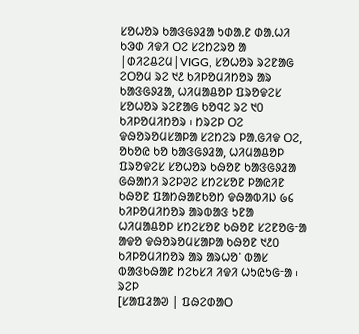ᱥᱚᱦᱚᱨ ᱠᱟᱝᱜᱽᱲᱟ ᱩᱰᱟᱹᱱ ᱰᱟᱹᱦᱤ ᱠᱳᱰ ᱤᱫᱤ ᱛᱮ ᱥᱮᱴᱮᱨᱚ ᱟ |ᱰᱤᱮᱪᱮᱢ|VIGG, ᱥᱚᱦᱚᱨ ᱨᱮᱱᱟᱜ ᱮᱛᱚᱢ ᱨᱮ ᱑᱒ ᱠᱤᱞᱚᱢᱤᱴᱚᱨ ᱟᱨ ᱠᱟᱝᱜᱽᱲᱟ, ᱦᱤᱢᱟᱪᱚᱞ ᱯᱨᱚᱫᱮᱥ ᱥᱚᱦᱚᱨ ᱨᱮᱱᱟᱜ ᱠᱚᱧᱮ ᱨᱮ ᱑᱐ ᱠᱤᱞᱚᱢᱤᱴᱚᱨ ᱾ ᱴᱨᱮᱞ ᱛᱮ ᱫᱷᱚᱨᱚᱢᱥᱟᱞᱟ ᱥᱮᱴᱮᱨ ᱞᱟᱹᱜᱤᱫ ᱛᱮ, ᱚᱠᱚᱭ ᱠᱚ ᱠᱟᱝᱜᱽᱲᱟ, ᱦᱤᱢᱟᱪᱚᱞ ᱯᱨᱚᱫᱮᱥ ᱥᱚᱦᱚᱨ ᱠᱷᱚᱱ ᱠᱟᱝᱜᱽᱲᱟ ᱜᱷᱟᱴᱤ ᱨᱮᱞᱣᱮ ᱥᱴᱮᱥᱚᱱ ᱞᱟᱭᱤᱱ ᱠᱷᱚᱱ ᱯᱟᱴᱷᱟᱱᱠᱚᱴ ᱫᱷᱟᱵᱤᱡ ᱙᱔ ᱠᱤᱞᱚᱢᱤᱴᱚᱨ ᱟᱨᱵᱟᱝ ᱩᱱᱟ ᱦᱤᱢᱟᱪᱚᱞ ᱥᱴᱮᱥᱚᱱ ᱠᱷᱚᱱ ᱥᱮᱱᱚᱜᱼᱟ ᱟᱫᱚ ᱫᱷᱚᱨᱚᱢᱥᱟᱞᱟ ᱠᱷᱚᱱ ᱑᱒᱐ ᱠᱤᱞᱚᱢᱤᱴᱚᱨ ᱟᱨ ᱟᱨᱦᱚᱸ ᱵᱟᱥ ᱵᱟᱝᱠᱷᱟᱱ ᱴᱮᱠᱥᱤ ᱤᱫᱤ ᱦᱩᱭᱩᱜᱼᱟ ᱾
ᱨᱮᱞ
[ᱥᱟᱯᱲᱟᱣ | ᱯᱷᱮᱰᱟᱛ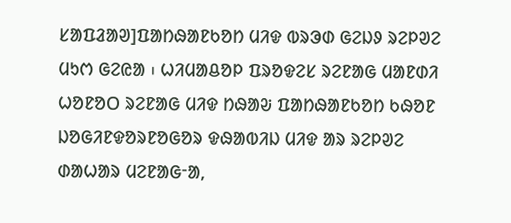ᱥᱟᱯᱲᱟᱣ]ᱯᱟᱴᱷᱟᱱᱠᱚᱴ ᱢᱤᱫ ᱵᱨᱳᱰ ᱜᱮᱡᱽ ᱨᱮᱞᱣᱮ ᱢᱩᱬ ᱜᱮᱭᱟ ᱾ ᱦᱤᱢᱟᱪᱚᱞ ᱯᱨᱚᱫᱮᱥ ᱨᱮᱱᱟᱜ ᱢᱟᱱᱰᱤ ᱦᱚᱱᱚᱛ ᱨᱮᱱᱟᱜ ᱢᱤᱫ ᱴᱷᱟᱶ ᱯᱟᱴᱷᱟᱱᱠᱚᱴ ᱠᱷᱚᱱ ᱡᱚᱜᱤᱱᱫᱚᱨᱱᱚᱜᱚᱨ ᱫᱷᱟᱵᱤᱡ ᱢᱤᱫ ᱟᱨ ᱨᱮᱞᱣᱮ ᱰᱟᱦᱟᱨ ᱢᱮᱱᱟᱜᱼᱟ,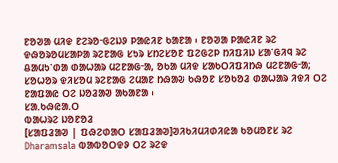ᱱᱚᱣᱟ ᱢᱤᱫ ᱱᱮᱨᱚᱼᱜᱮᱡᱽ ᱞᱟᱭᱤᱱ ᱠᱟᱱᱟ ᱾ ᱱᱚᱣᱟ ᱞᱟᱭᱤᱱ ᱨᱮ ᱫᱷᱚᱨᱚᱢᱥᱟᱞᱟ ᱨᱮᱱᱟᱜ ᱥᱩᱨ ᱥᱴᱮᱥᱚᱱ ᱯᱮᱜᱮᱞ ᱴᱤᱯᱤᱡ ᱥᱟᱸᱜᱤᱧ ᱨᱮ ᱪᱟᱢᱩᱸᱰᱟ ᱰᱟᱦᱟᱨ ᱢᱮᱱᱟᱜᱼᱟ, ᱚᱠᱟ ᱢᱤᱫ ᱥᱟᱠᱛᱤᱯᱤᱴᱷ ᱢᱮᱱᱟᱜᱼᱟ; ᱥᱚᱦᱚᱨ ᱫᱤᱥᱚᱢ ᱨᱮᱱᱟᱜ ᱮᱢᱟᱱ ᱴᱷᱟᱶ ᱠᱷᱚᱱ ᱥᱚᱠᱚᱲ ᱰᱟᱦᱟᱨ ᱤᱫᱤ ᱛᱮ ᱱᱟᱯᱟᱭ ᱛᱮ ᱡᱚᱲᱟᱣ ᱟᱠᱟᱱᱟ ᱾
ᱥᱟᱹᱠᱷᱭᱟᱹᱛ
ᱵᱟᱦᱨᱮ ᱡᱚᱱᱚᱲ
[ᱥᱟᱯᱲᱟᱣ | ᱯᱷᱮᱰᱟᱛ ᱥᱟᱯᱲᱟᱣ]ᱣᱤᱠᱤᱢᱤᱰᱤᱭᱟ ᱠᱚᱢᱚᱱᱥ ᱨᱮ Dharamsala ᱵᱟᱵᱚᱛᱫᱽ ᱛᱮ ᱨᱮᱫ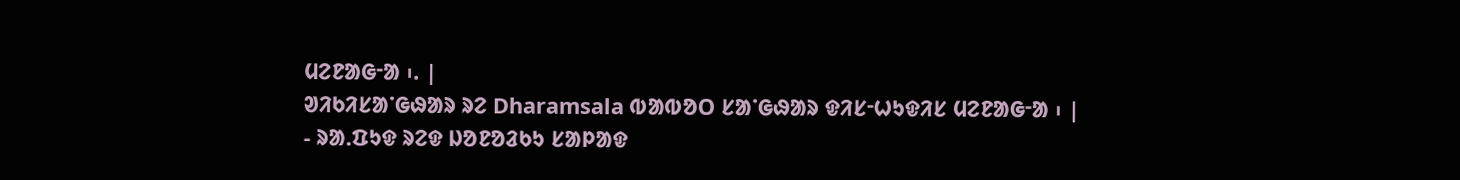ᱢᱮᱱᱟᱜᱼᱟ ᱾. |
ᱣᱤᱠᱤᱥᱟᱸᱜᱷᱟᱨ ᱨᱮ Dharamsala ᱵᱟᱵᱚᱛ ᱥᱟᱸᱜᱷᱟᱨ ᱫᱤᱥᱼᱦᱩᱫᱤᱥ ᱢᱮᱱᱟᱜᱼᱟ ᱾ |
- ᱨᱟᱹᱯᱩᱫ ᱨᱮᱫ ᱡᱚᱱᱚᱲᱠᱩ ᱥᱟᱞᱟᱫ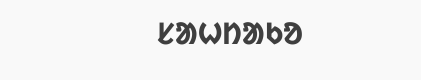ᱥᱟᱦᱴᱟᱠᱚ